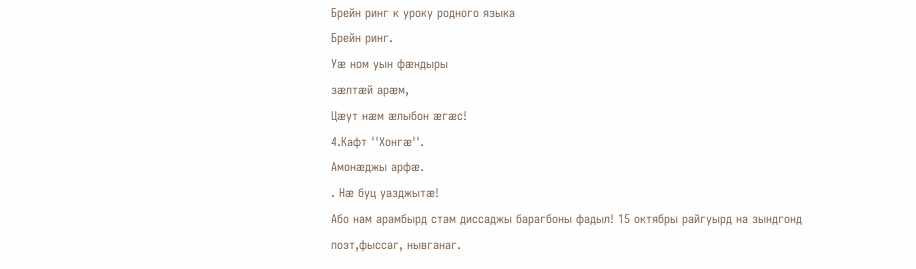Брейн ринг к уроку родного языка
Брейн ринг.
Уæ ном уын фæндыры
зæлтæй арæм,
Цæут нæм æлыбон æгæс!
4.Кафт ''Хонгæ''.
Амонæджы арфæ.
. Нæ буц уазджытæ!
Або нам арамбырд стам диссаджы барагбоны фадыл! 15 октябры райгуырд на зындгонд поэт,фыссаг, нывганаг.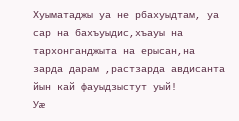Хуыматаджы уа не рбахуыдтам, уа сар на бахъуыдис,хъауы на тархонганджыта на ерысан,на зарда дарам ,растзарда авдисанта йын кай фауыдзыстут уый!
Уæ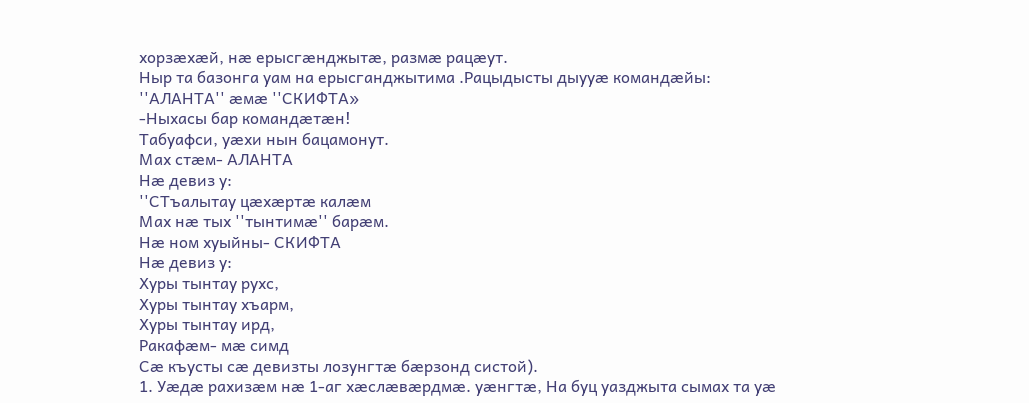хорзæхæй, нæ ерысгæнджытæ, размæ рацæут.
Ныр та базонга уам на ерысганджытима .Рацыдысты дыууæ командæйы:
''АЛАНТА'' æмæ ''СКИФТА»
-Ныхасы бар командæтæн!
Табуафси, уæхи нын бацамонут.
Мах стæм- АЛАНТА
Нæ девиз у:
''СТъалытау цæхæртæ калæм
Мах нæ тых ''тынтимæ'' барæм.
Нæ ном хуыйны- СКИФТА
Нæ девиз у:
Хуры тынтау рухс,
Хуры тынтау хъарм,
Хуры тынтау ирд,
Ракафæм- мæ симд
Сæ къусты сæ девизты лозунгтæ бæрзонд систой).
1. Уæдæ рахизæм нæ 1-аг хæслæвæрдмæ. уæнгтæ, На буц уазджыта сымах та уæ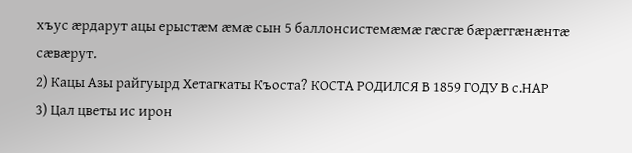хъус æрдарут ацы ерыстæм æмæ сын 5 баллонсистемæмæ гæсгæ бæрæггæнæнтæ сæвæрут.
2) Кацы Азы райгуырд Хетагкаты Къоста? КОСТА РОДИЛСЯ В 1859 ГОДУ В с.НАР
3) Цал цветы ис ирон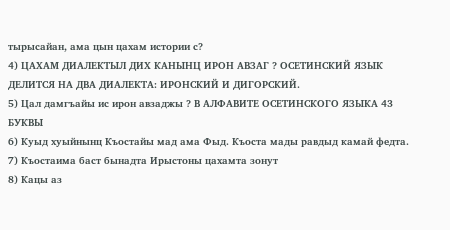тырысайан, ама цын цахам истории с?
4) ЦАХАМ ДИАЛЕКТЫЛ ДИХ КАНЫНЦ ИРОН АВЗАГ ? ОСЕТИНСКИЙ ЯЗЫК ДЕЛИТСЯ НА ДВА ДИАЛЕКТА: ИРОНСКИЙ И ДИГОРСКИЙ.
5) Цал дамгъайы ис ирон авзаджы ? В АЛФАВИТЕ ОСЕТИНСКОГО ЯЗЫКА 43 БУКВЫ
6) Куыд хуыйнынц Къостайы мад ама Фыд. Къоста мады равдыд камай федта.
7) Къостаима баст бынадта Ирыстоны цахамта зонут
8) Кацы аз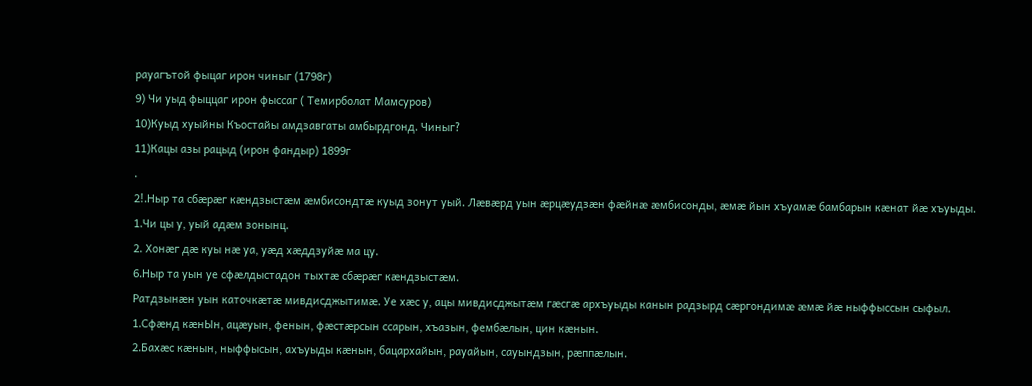рауагътой фыцаг ирон чиныг (1798г)
9) Чи уыд фыццаг ирон фыссаг ( Темирболат Мамсуров)
10)Куыд хуыйны Къостайы амдзавгаты амбырдгонд. Чиныг?
11)Кацы азы рацыд (ирон фандыр) 1899г
.
2!.Ныр та сбæрæг кæндзыстæм æмбисондтæ куыд зонут уый. Лæвæрд уын æрцæудзæн фæйнæ æмбисонды, æмæ йын хъуамæ бамбарын кæнат йæ хъуыды.
1.Чи цы у, уый адæм зонынц.
2. Хонæг дæ куы нæ уа, уæд хæддзуйæ ма цу.
6.Ныр та уын уе сфæлдыстадон тыхтæ сбæрæг кæндзыстæм.
Ратдзынæн уын каточкæтæ мивдисджытимæ. Уе хæс у, ацы мивдисджытæм гæсгæ архъуыды канын радзырд сæргондимæ æмæ йæ ныффыссын сыфыл.
1.Сфæнд кæнЫн, ацæуын, фенын, фæстæрсын ссарын, хъазын, фембæлын, цин кæнын.
2.Бахæс кæнын, ныффысын, ахъуыды кæнын, бацархайын, рауайын, сауындзын, рæппæлын.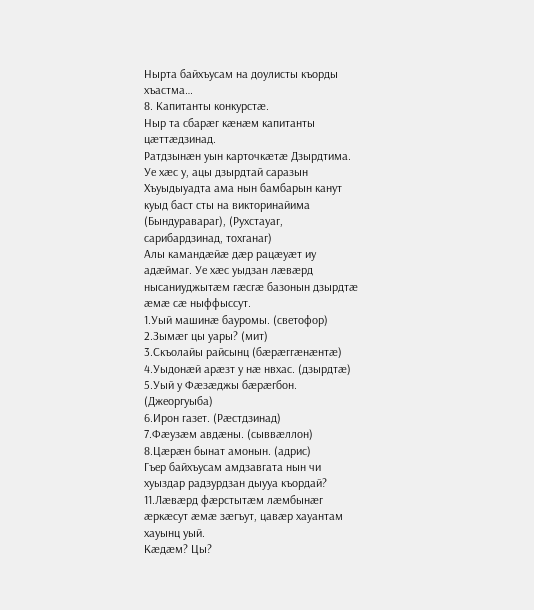Нырта байхъусам на доулисты къорды хъастма…
8. Капитанты конкурстæ.
Ныр та сбарæг кæнæм капитанты цæттæдзинад.
Ратдзынæн уын карточкæтæ Дзырдтима. Уе хæс у, ацы дзырдтай саразын Хъуыдыуадта ама нын бамбарын канут куыд баст сты на викторинайима (Бындуравараг), (Рухстауаг, сарибардзинад, тохганаг)
Алы камандæйæ дæр рацæуæт иу адæймаг. Уе хæс уыдзан лæвæрд нысаниуджытæм гæсгæ базонын дзырдтæ æмæ сæ ныффыссут.
1.Уый машинæ бауромы. (светофор)
2.Зымæг цы уары? (мит)
3.Скъолайы райсынц (бæрæггæнæнтæ)
4.Уыдонæй арæзт у нæ нвхас. (дзырдтæ)
5.Уый у Фæзæджы бæрæгбон. (Джеоргуыба)
6.Ирон газет. (Рæстдзинад)
7.Фæузæм авдæны. (сыввæллон)
8.Цæрæн бынат амонын. (адрис)
Гъер байхъусам амдзавгата нын чи хуыздар радзурдзан дыууа къордай?
11.Лæвæрд фæрстытæм лæмбынæг æркæсут æмæ зæгъут, цавæр хауантам хауынц уый.
Кæдæм? Цы?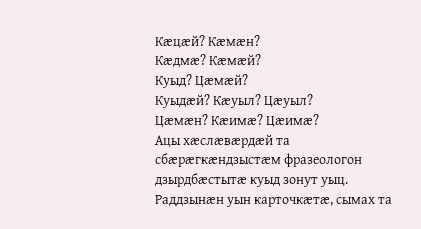Кæцæй? Кæмæн?
Кæдмæ? Кæмæй?
Куыд? Цæмæй?
Куыдæй? Кæуыл? Цæуыл?
Цæмæн? Кæимæ? Цæимæ?
Ацы хæслæвæрдæй та сбæрæгкæндзыстæм фразеологон дзырдбæстытæ куыд зонут уыц. Раддзынæн уын карточкæтæ, сымах та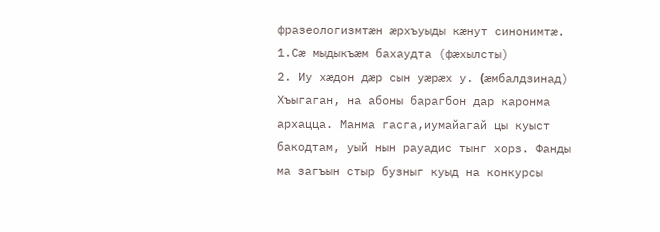фразеологизмтæн æрхъуыды кæнут синонимтæ.
1.Сæ мыдыкъæм бахаудта (фæхылсты)
2. Иу хæдон дæр сын уæрæх у. (æмбалдзинад)
Хъыгаган, на абоны барагбон дар каронма архацца. Манма гасга,иумайагай цы куыст бакодтам, уый нын рауадис тынг хорз. Фанды ма загъын стыр бузныг куыд на конкурсы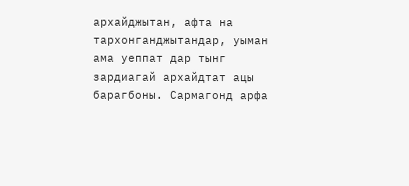архайджытан, афта на тархонганджытандар, уыман ама уеппат дар тынг зардиагай архайдтат ацы барагбоны. Сармагонд арфа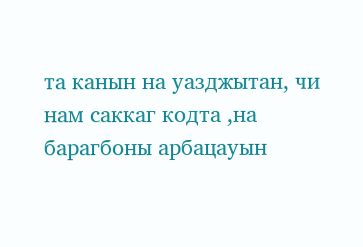та канын на уазджытан, чи нам саккаг кодта ,на барагбоны арбацауын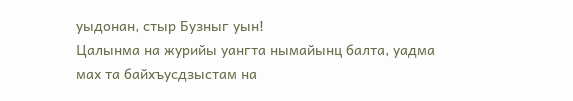уыдонан, стыр Бузныг уын!
Цалынма на журийы уангта нымайынц балта, уадма мах та байхъусдзыстам на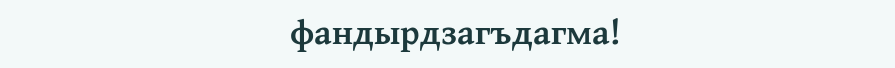фандырдзагъдагма!